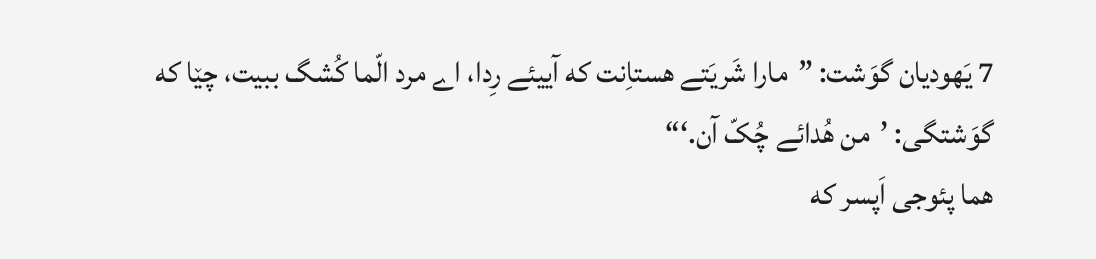7 یَهودیان گوَشت: ”مارا شَریَتے هستاِنت که آییئے رِدا، اے مرد الّما کُشگ ببیت، چێا که گوَشتگی: ’من هُدائے چُکّ آن.‘“
هما پئوجی اَپسر که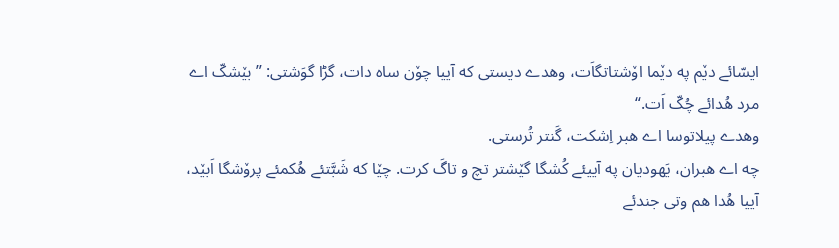ایسّائے دێم په دێما اۆشتاتگاَت، وهدے دیستی که آییا چۆن ساه دات، گڑا گوَشتی: ”بێشکّ اے مرد هُدائے چُکّ اَت.“
وهدے پیلاتوسا اے هبر اِشکت، گَنتر تُرستی.
چه اے هبران، یَهودیان په آییئے کُشگا گێشتر تچ و تاگَ کرت. چێا که شَبَّتئے هُکمئے پرۆشگا اَبێد، آییا هُدا هم وتی جندئے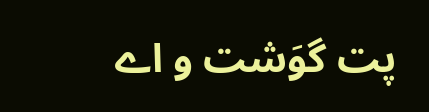پت گوَشت و اے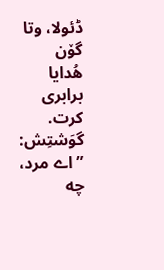ڈئولا، وتا گۆن هُدایا برابری کرت.
گوَشتِش: ”اے مرد، چه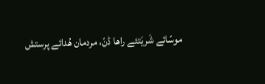موسّائے شَریَتئے راها ڈنّ، مردمان هُدائے پرستش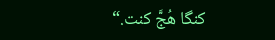کنگا هُجَّ کنت.“